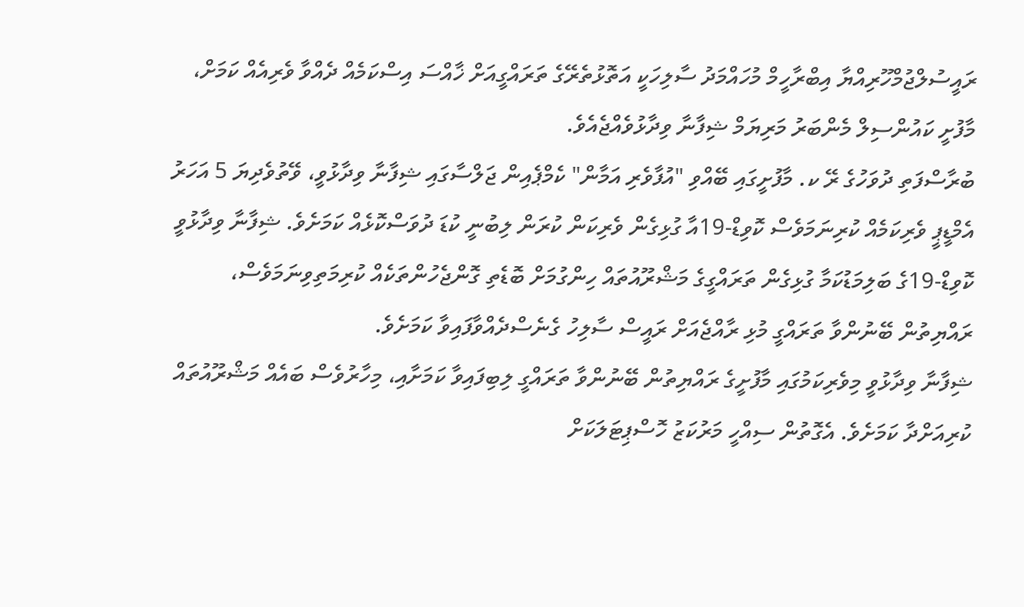ރައީސުލްޖުމްހޫރިއްޔާ އިބްރާހީމް މުހައްމަދު ސާލިހަކީ އަތޮޅުތެރޭގެ ތަރައްގީއަށް ޚާއްސަ އިސްކަމެއް ދެއްވާ ވެރިއެއް ކަމަށް، މާފުށީ ކައުންސިލް މެންބަރު މަރިޔަމް ޝިފާނާ ވިދާޅުވެއްޖެއެވެ.
ބުރާސްފަތި ދުވަހުގެ ރޭ ކ. މާފުށީގައި ބޭއްވި "އުފާވެރި އަމާން" ކެމްޕެއިން ޖަލްސާގައި ޝިފާނާ ވިދާޅުވީ، ވޭތުވެދިޔަ 5 އަހަރު އެމްޑީޕީ ވެރިކަމެއް ކުރިނަމަވެސް ކޮވިޑް-19އާ ގުޅިގެން ވެރިކަން ކުރަން ލިބުނީ ކުޑަ ދުވަސްކޮޅެއް ކަމަށެވެ. ޝިފާނާ ވިދާޅުވީ ކޮވިޑް-19ގެ ބަލިމަޑުކަމާ ގުޅިގެން ތަރައްގީގެ މަޝްރޫއުތައް ހިންގުމަށް ބޮޑެތި ގޮންޖެހުންތަކެއް ކުރިމަތިވިނަމަވެސް، ރައްޔިތުން ބޭނުންވާ ތަރައްގީ މުޅި ރާއްޖެއަށް ރައީސް ސާލިހު ގެނެސްދެއްވާފައިވާ ކަމަށެވެ.
ޝިފާނާ ވިދާޅުވީ މިވެރިކަމުގައި މާފުށީގެ ރައްޔިތުން ބޭނުންވާ ތަރައްގީ ލިބިފައިވާ ކަމަށާއި، މިހާރުވެސް ބައެއް މަޝްރޫއުތައް ކުރިއަށްދާ ކަމަށެވެ. އެގޮތުން ސިއްހީ މަރުކަޒު ހޮސްޕިޓަލަކަށް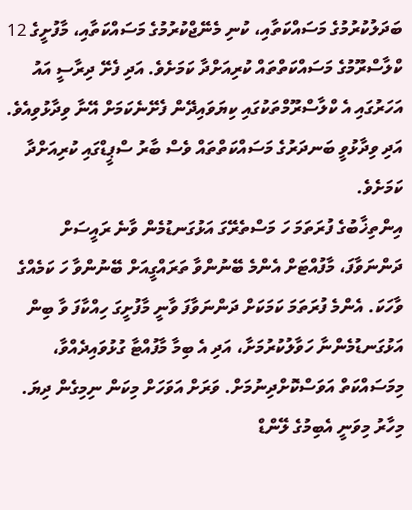ބަދަލުކުރުމުގެ މަސައްކަތާއި، ކުނި މެނޭޖްކުރުމުގެ މަސައްކަތާއި، މާފުށީގެ 12 ކްލާސްރޫމުގެ މަސައްކަތްތައް ކުރިއަށްދާ ކަމަށެވެ. އަދި ފެށޭ ދިރާސީ އައު އަހަރުގައި އެ ކްލާސްރޫމްތަކުގައި ކިޔަވައިދޭން ފެށޭނެކަމަށް އޭނާ ވިދާޅުވިއެވެ. އަދި ވިދާޅުވީ ބަނދަރުގެ މަސައްކަތްތައް ވެސް ބާރު ސްޕީޑްގައި ކުރިއަށްދާ ކަމަށެވެ.
އިންތިޚާބުގެ ފުރަތަމަ ހަ މަސްތެރޭގަ އަޅުގަނޑުމެން ވާނެ ރައީސަށް ދަންނަވާފަ، މާފުއްޓަށް އެންމެ ބޭނުންވާ ތަރައްގީއަށް ބޭނުންވާ ހަ ކަމެއްގެ ވާހަކަ. އެންމެ ފުރަތަމަ ކަމަކަށް ދަންނަވާފަ ވާނީ މާފުށީގަ ހިއްކާފަ ވާ ބިން އަޅުގަނޑުމެންނާ ހަވާލުކުރުމަށާ، އަދި އެ ބިމާ މާފުއްޓާ ގުޅުވައިދެއްވާ، މިމަސައްކަތް އަވަސްކޮށްދިނުމަށް. ވަރަށް އަވަހަށް މިކަން ނިމިގެން ދިޔަ. މިހާރު މިވަނީ އެބިމުގެ ލޭންޑް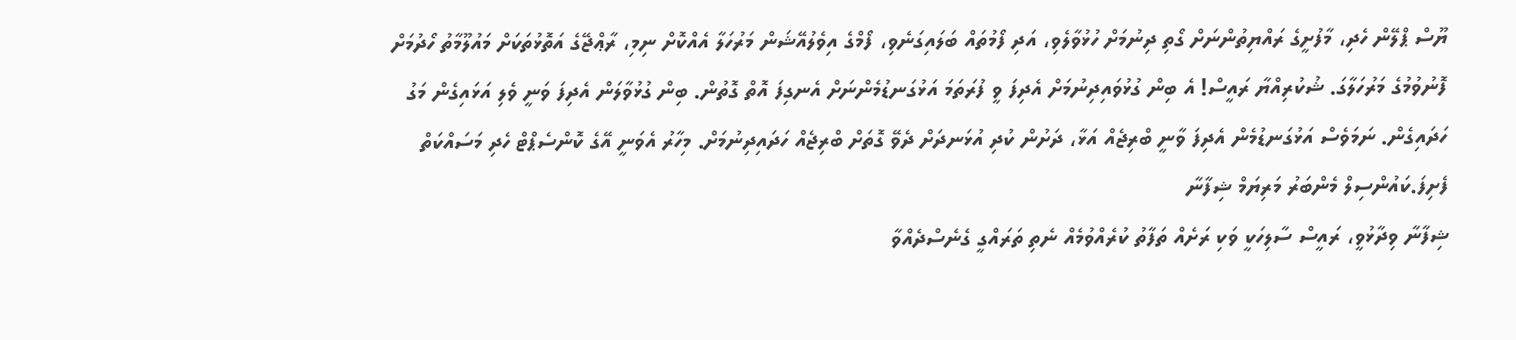ޔޫސް ޕްލޭން ހެދި، މާފުށީގެ ރައްޔިތުންނަށް ގޯތި ދިނުމަށް ހުޅުވާލެވި، އަދި ފޯމުތައް ބަލައިގަނެވި، ފޯމްގެ އިވެލުއޭޝަން މަރުހަލާ އެއްކޮށް ނިމި، ރާޢްޖޭގެ އަތޮޅުތަކަށް މައުލޫމާތު ހޯދުމަށް ފޮނުވުމުގެ މަރުހަލާގަ. ޝުކުރިއްޔާ ރައީސް! އެ ބިން ގުޅުވައިދިނުމަށް އެދިފަ ވީ ފުރަތަމަ އަޅުގަނޑުމެންނަށް އެނގިފަ އޮތް ގޮތުން. ބިން ގުޅުވާލަން އެދިފަ ވަނީ ވެލި އަޅައިގެން މަގު ހަދައިގެން. ނަމަވެސް އަޅުގަނޑުމެން އެދިފަ ވާނީ ބްރިޖެއް އަޅާ، ދަށުން ކުދި އުޅަނދަށް ދެވޭ ގޮތަށް ބްރިޖެއް ހަދައިދިނުމަށް. މިހާރު އެވަނީ އޭގެ ކޮންސެޕްޓް ހެދި މަސައްކަތް ފެށިފަ.ކައުންސިލް މެންބަރު މަރިޔަމް ޝިފާނާ
ޝިފާނާ ވިދާޅުވީ، ރައީސް ސާލިހަކީ ވަކި ރަށެއް ތަފާތު ކުރެއްވުމެއް ނެތި ތަރައްގީ ގެނެސްދެއްވާ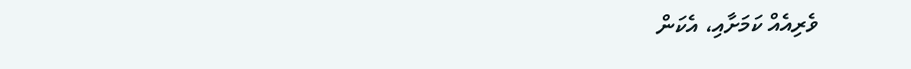ވެރިއެއް ކަމަށާއި، އެކަން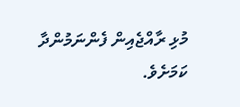މުޅި ރާއްޖެއިން ފެންނަމުންދާ ކަމަށެވެ.